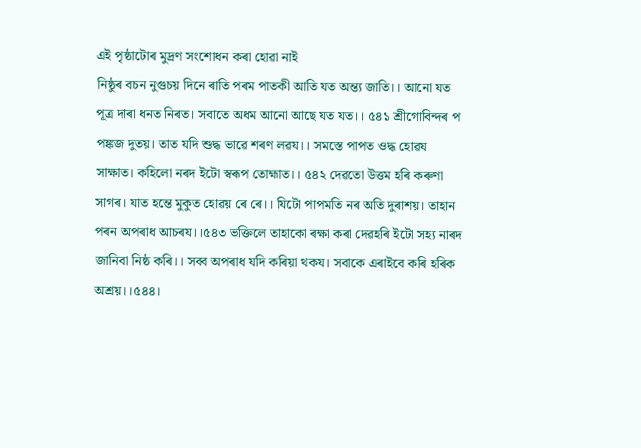এই পৃষ্ঠাটোৰ মুদ্ৰণ সংশোধন কৰা হোৱা নাই
নিষ্ঠুৰ বচন নুগুচয় দিনে ৰাতি পৰম পাতকী আতি যত অন্ত্য জাতি।। আনো যত পূত্ৰ দাৰা ধনত নিৰত। সবাতে অধম আনো আছে যত যত।। ৫৪১ শ্ৰীগোবিন্দৰ প পঙ্কজ দুতয়। তাত যদি শুদ্ধ ভাৱে শৰণ লৱয।। সমস্তে পাপত ওদ্ধ হোৱয সাক্ষাত। কহিলো নৰদ ইটো স্বৰূপ তোহ্মাত।। ৫৪২ দেৱতো উত্তম হৰি কৰুণা সাগৰ। যাত হন্তে মুকুত হোৱয় ৰে ৰে।। যিটো পাপমতি নৰ অতি দুৰাশয়। তাহান পৰন অপৰাধ আচৰয।।৫৪৩ ভক্তিলে তাহাকো ৰক্ষা কৰা দেৱহৰি ইটো সহ্য নাৰদ জানিবা নিষ্ঠ কৰি।। সব্ব অপৰাধ যদি কৰিয়া থকয। সবাকে এৰাইবে কৰি হৰিক অশ্ৰয়।।৫৪৪।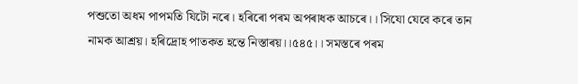পশুতো অধম পাপমতি যিটো নৰে। হৰিৰো পৰম অপৰাধক আচৰে।। সিযো যেবে কৰে তান নামক আশ্ৰয়। হৰিদ্ৰোহ পাতকত হন্তে নিস্তাৰয়।।৫৪৫।। সমস্তৰে পৰম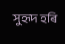সুহৃদ হৰি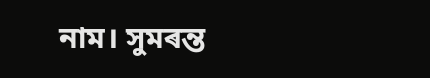নাম। সুমৰন্ত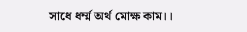সাধে ধৰ্ম্ম অৰ্থ মোক্ষ কাম।।